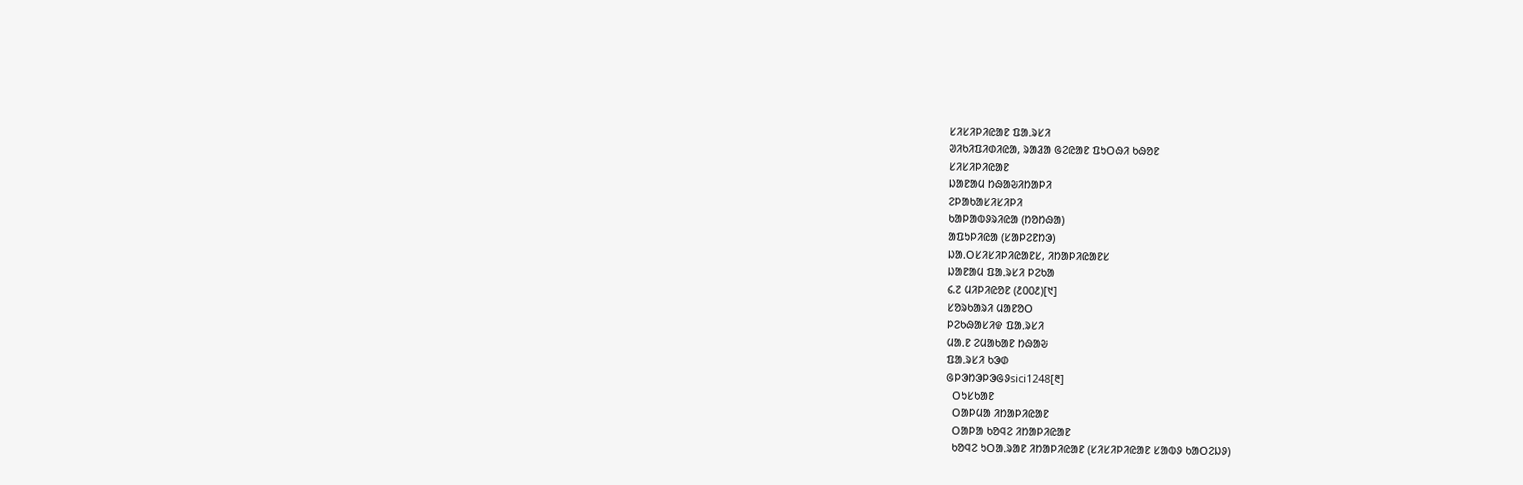ᱥᱤᱥᱤᱞᱤᱭᱟᱱ ᱯᱟᱹᱨᱥᱤ
ᱣᱤᱠᱤᱯᱤᱰᱤᱭᱟ, ᱨᱟᱲᱟ ᱜᱮᱭᱟᱱ ᱯᱩᱛᱷᱤ ᱠᱷᱚᱱ
ᱥᱤᱥᱤᱞᱤᱭᱟᱱ
ᱡᱟᱱᱟᱢ ᱴᱷᱟᱶᱤᱴᱟᱞᱤ
ᱮᱞᱟᱠᱟᱥᱤᱥᱤᱞᱤ
ᱠᱟᱞᱟᱵᱽᱨᱤᱭᱟ (ᱴᱚᱴᱷᱟ)
ᱟᱯᱩᱞᱤᱭᱟ (ᱥᱟᱞᱮᱱᱴᱳ)
ᱡᱟᱹᱛᱥᱤᱥᱤᱞᱤᱭᱟᱱᱥ, ᱤᱴᱟᱞᱤᱭᱟᱱᱥ
ᱡᱟᱱᱟᱢ ᱯᱟᱹᱨᱥᱤ ᱞᱮᱠᱟ
᱔.᱗ ᱢᱤᱞᱤᱭᱚᱱ (᱒᱐᱐᱒)[᱑]
ᱥᱚᱨᱠᱟᱨᱤ ᱢᱟᱱᱚᱛ
ᱞᱮᱠᱷᱟᱥᱤᱫ ᱯᱟᱹᱨᱥᱤ
ᱢᱟᱹᱱ ᱮᱢᱟᱠᱟᱱ ᱴᱷᱟᱶ
ᱯᱟᱹᱨᱥᱤ ᱠᱳᱰ
ᱜᱞᱳᱴᱳᱞᱳᱜᱽsici1248[᱓]
  ᱛᱩᱥᱠᱟᱱ
  ᱛᱟᱞᱢᱟ ᱤᱴᱟᱞᱤᱭᱟᱱ
  ᱛᱟᱞᱟ ᱠᱚᱧᱮ ᱤᱴᱟᱞᱤᱭᱟᱱ
  ᱠᱚᱧᱮ ᱩᱛᱟᱹᱨᱟᱱ ᱤᱴᱟᱞᱤᱭᱟᱱ (ᱥᱤᱥᱤᱞᱤᱭᱟᱱ ᱥᱟᱵᱽ ᱠᱟᱛᱮᱡᱽ)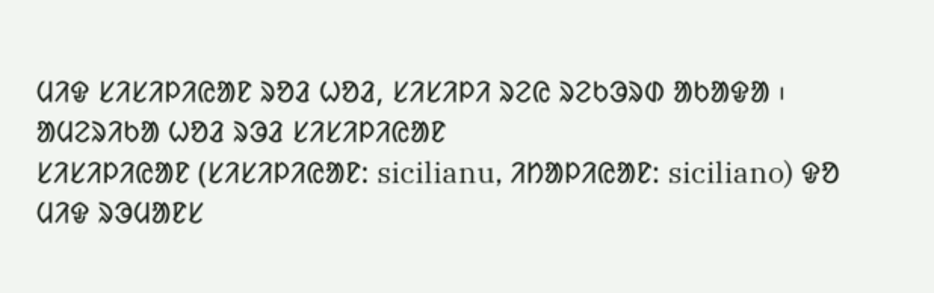ᱢᱤᱫ ᱥᱤᱥᱤᱞᱤᱭᱟᱱ ᱨᱚᱲ ᱦᱚᱲ, ᱥᱤᱥᱤᱞᱤ ᱨᱮᱭ ᱨᱮᱠᱳᱨᱰ ᱟᱠᱟᱫᱟ ᱾
ᱟᱢᱮᱨᱤᱠᱟ ᱦᱚᱲ ᱨᱳᱲ ᱥᱤᱥᱤᱞᱤᱭᱟᱱ
ᱥᱤᱥᱤᱞᱤᱭᱟᱱ (ᱥᱤᱥᱤᱞᱤᱭᱟᱱ: sicilianu, ᱤᱴᱟᱞᱤᱭᱟᱱ: siciliano) ᱫᱚ ᱢᱤᱫ ᱨᱳᱢᱟᱱᱥ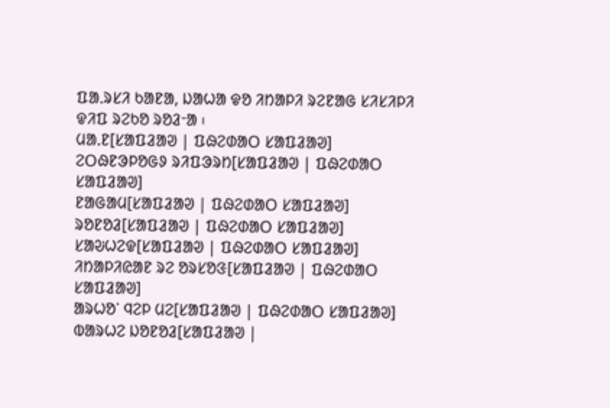ᱯᱟᱹᱨᱥᱤ ᱠᱟᱱᱟ, ᱡᱟᱦᱟ ᱫᱚ ᱤᱴᱟᱞᱤ ᱨᱮᱱᱟᱜ ᱥᱤᱥᱤᱞᱤ ᱫᱤᱯ ᱨᱮᱠᱚ ᱨᱚᱲᱼᱟ ᱾
ᱢᱟᱹᱱ[ᱥᱟᱯᱲᱟᱣ | ᱯᱷᱮᱰᱟᱛ ᱥᱟᱯᱲᱟᱣ]
ᱮᱛᱷᱱᱳᱞᱚᱜᱽ ᱨᱤᱯᱳᱨᱴ[ᱥᱟᱯᱲᱟᱣ | ᱯᱷᱮᱰᱟᱛ ᱥᱟᱯᱲᱟᱣ]
ᱱᱟᱜᱟᱢ[ᱥᱟᱯᱲᱟᱣ | ᱯᱷᱮᱰᱟᱛ ᱥᱟᱯᱲᱟᱣ]
ᱨᱚᱱᱚᱲ[ᱥᱟᱯᱲᱟᱣ | ᱯᱷᱮᱰᱟᱛ ᱥᱟᱯᱲᱟᱣ]
ᱥᱟᱶᱦᱮᱫ[ᱥᱟᱯᱲᱟᱣ | ᱯᱷᱮᱰᱟᱛ ᱥᱟᱯᱲᱟᱣ]
ᱤᱴᱟᱞᱤᱭᱟᱱ ᱨᱮ ᱚᱨᱥᱚᱝ[ᱥᱟᱯᱲᱟᱣ | ᱯᱷᱮᱰᱟᱛ ᱥᱟᱯᱲᱟᱣ]
ᱟᱨᱦᱚᱸ ᱧᱮᱞ ᱢᱮ[ᱥᱟᱯᱲᱟᱣ | ᱯᱷᱮᱰᱟᱛ ᱥᱟᱯᱲᱟᱣ]
ᱵᱟᱨᱦᱮ ᱡᱚᱱᱚᱲ[ᱥᱟᱯᱲᱟᱣ |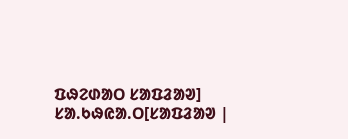ᱯᱷᱮᱰᱟᱛ ᱥᱟᱯᱲᱟᱣ]
ᱥᱟ.ᱠᱷᱭᱟ.ᱛ[ᱥᱟᱯᱲᱟᱣ |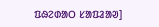ᱯᱷᱮᱰᱟᱛ ᱥᱟᱯᱲᱟᱣ]